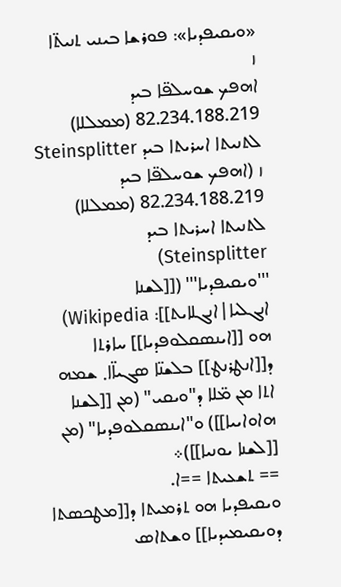«ܘܝܩܝܦܕܝܐ»: ܦܘܪܫܐ ܒܝܢܝ ܬܢܝܬ̈ܐ
ܙ
ܐܗܦܟ ܫܘܚܠܦ̈ܐ ܒܝܕ 82.234.188.219 (ܡܡܠܠܐ) ܠܬܢܝܬܐ ܐܚܪܝܬܐ ܒܝܕ Steinsplitter
ܙ (ܐܗܦܟ ܫܘܚܠܦ̈ܐ ܒܝܕ 82.234.188.219 (ܡܡܠܠܐ) ܠܬܢܝܬܐ ܐܚܪܝܬܐ ܒܝܕ Steinsplitter)
'''ܘܝܩܝܦܕܝܐ''' ([[ܠܫܢܐ ܐܢܓܠܝܐ|ܐܢܓܠܐܝܬ]]: Wikipedia) ܗܘ [[ܐܝܢܣܩܠܘܦܕܝܐ]] ܚܐܪܬܐ ܕ[[ܐܢܛܪܢܛ]] ܒܠܫܢ̈ܐ ܣܓܝܐ̈ܐ܂ ܫܡܗ ܐܬܐ ܡܢ ܡ̈ܠܐ ܕ"ܘܝܩܝ" (ܡܢ [[ܠܫܢܐ ܗܐܘܐܝܝܐ]]) ܘ"ܐܝܢܣܩܠܘܦܕܝܐ" (ܡܢ [[ܠܫܢܐ ܝܘܢܝܐ]])܀
== ܬܫܥܝܬܐ ==ܐ.
ܘܝܩܝܦܕܝܐ ܗܘ ܬܪܡܝܬܐ ܕ[[ܡܛܟܣܬܐ ܕܘܝܩܝܡܝܕܝܐ]] ܘܫܬܐܣ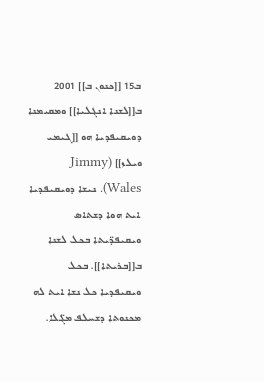ܒ15 [[ܟܢܘܢ ܒ]] 2001 ܒ[[ܠܫܢܐ ܐܢܓܠܝܐ]] ܘܡܩܝܡܢܐ ܕܘܝܩܝܦܕܝܐ ܗܘ [[ܓܝܡܝ ܘܝܠܙ]] (Jimmy Wales). ܢܝܫܐ ܕܘܝܩܝܦܕܝܐ ܐܝܬ ܗܘܐ ܕܫܬܐܣ ܘܝܩܝܦܕ̈ܝܬܐ ܒܟܠ ܠܫܢܐ ܒ[[ܒܪܝܬܐ]]. ܒܟܠ ܘܝܩܝܦܕܝܐ ܟܠ ܢܫܐ ܐܝܬ ܠܗ ܡܟܢܘܬܐ ܕܫܚܠܦ ܡܓ̈ܠܐ.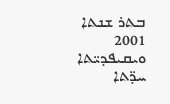ܒܬܪ ܫܢܬܐ 2001 ܘܝܩܝܦܕܝ̈ܬܐ ܚܕ̈ܬܐ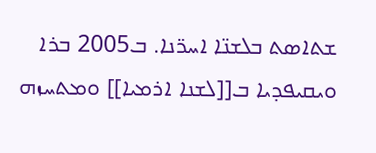ܫܬܐܣܬ ܒܠܫܢ̈ܐ ܐܚܪ̈ܢܐ. ܒ2005 ܒܪܐ ܘܝܩܝܦܕܝܐ ܒ[[ܠܫܢܐ ܐܪܡܝܐ]] ܘܡܬܚܙܗ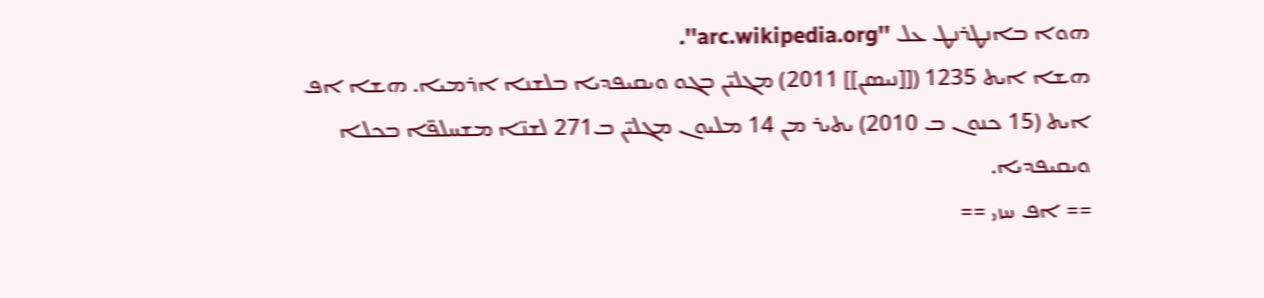ܗܘܐ ܒܐܢܛܪܢܛ ܥܠ ''arc.wikipedia.org''.
ܗܫܐ ܐܝܬ 1235 ([[ܢܝܣܢ]] 2011) ܡܓܠܝ̈ܢ ܒܓܘ ܘܝܩܝܦܕܝܐ ܒܠܫܢܐ ܐܪܡܝܐ. ܗܫܐ ܐܦ ܐܝܬ (15 ܟܢܘܢ ܒ 2010) ܝܬܝܪ ܡܢ 14 ܡܠܝܘܢ ܡܓܠܝ̈ܢ ܒ271 ܠܫܢ̈ܐ ܡܫܚܠܦ̈ܐ ܒܟܠܐ ܘܝܩܝܦܕܝܐ.
== ܐܦ ܚܙܝ ==